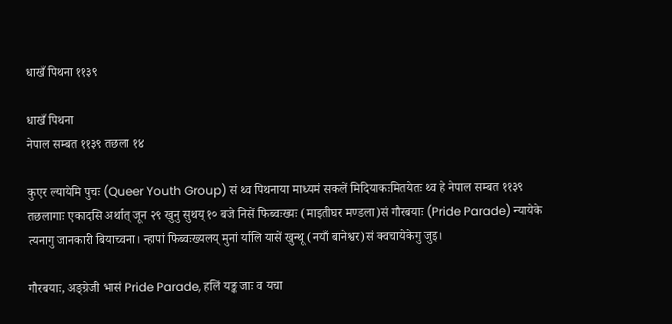धाखँ पिथना ११३९

धाखँ पिथना
नेपाल सम्बत ११३९ तछला १४

कुएर ल्यायेमि पुचः (Queer Youth Group) सं थ्व पिथनाया माध्यमं सकलें मिदियाकःमितयेतः थ्व हे नेपाल सम्बत ११३९ तछलागाः एकादसि अर्थात् जून २९ खुनु सुथय् १० बजे निसें फिब्वःख्यः (माइतीघर मण्डला)सं गौरबयाः (Pride Parade) न्यायेके त्यनागु जानकारी बियाच्वना। न्हापां फिब्वःख्यलय् मुनां र्यालि यासें खुन्थू (नयाँ बानेश्वर)सं क्वचायेकेगु जुइ।

गौरबयाः, अङ्ग्रेजी भासं Pride Parade, हलिं यङ्क जाः व यचा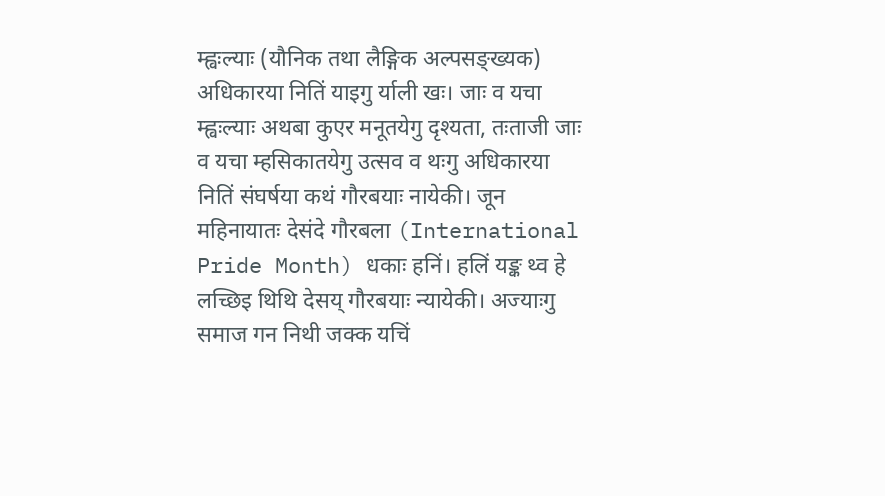म्ह्वःल्याः (यौनिक तथा लैङ्गिक अल्पसङ्ख्यक) अधिकारया नितिं याइगु र्याली खः। जाः व यचा म्ह्वःल्याः अथबा कुएर मनूतयेगु दृश्यता, तःताजी जाः व यचा म्हसिकातयेगु उत्सव व थःगु अधिकारया नितिं संघर्षया कथं गौरबयाः नायेकी। जून महिनायातः देसंदे गौरबला (International Pride Month) धकाः हनिं। हलिं यङ्क थ्व हे लच्छिइ थिथि देसय् गौरबयाः न्यायेकी। अज्याःगु समाज गन निथी जक्क यचिं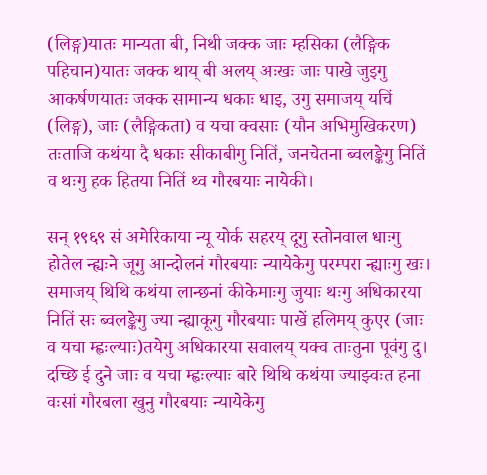(लिङ्ग)यातः मान्यता बी, निथी जक्क जाः म्हसिका (लैङ्गिक पहिचान)यातः जक्क थाय् बी अलय् अःखः जाः पाखे जुइगु आकर्षणयातः जक्क सामान्य धकाः धाइ, उगु समाजय् यचिं (लिङ्ग), जाः (लैङ्गिकता) व यचा क्वसाः (यौन अभिमुखिकरण) तःताजि कथंया दै धकाः सीकाबीगु नितिं, जनचेतना ब्वलङ्केगु नितिं व थःगु हक हितया नितिं थ्व गौरबयाः नायेकी।

सन् १९६९ सं अमेरिकाया न्यू योर्क सहरय् दूगु स्तोनवाल धाःगु होतेल न्ह्यःने जूगु आन्दोलनं गौरबयाः न्यायेकेगु परम्परा न्ह्याःगु खः। समाजय् थिथि कथंया लान्छनां कीकेमाःगु जुयाः थःगु अधिकारया नितिं सः ब्वलङ्केगु ज्या न्ह्याकूगु गौरबयाः पाखें हलिमय् कुएर (जाः व यचा म्ह्वःल्याः)तयेगु अधिकारया सवालय् यक्व ताःतुना पूवंगु दु। दच्छि ई दुने जाः व यचा म्ह्वःल्याः बारे थिथि कथंया ज्याझ्वःत हना वःसां गौरबला खुनु गौरबयाः न्यायेकेगु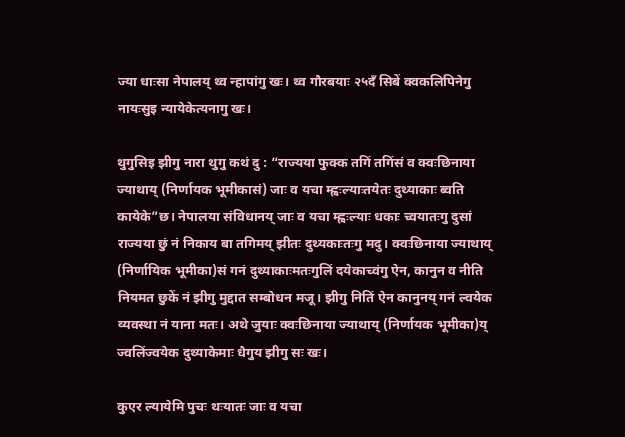ज्या धाःसा नेपालय् थ्व न्हापांगु खः। थ्व गौरबयाः २५दँ सिबें क्वकलिपिनेगु नायःसुइ न्यायेकेत्यनागु खः।

थुगुसिइ झीगु नारा थुगु कथं दु : “राज्यया फुक्क तगिं तगिंसं व क्वःछिनाया ज्याथाय् (निर्णायक भूमीकासं) जाः व यचा म्ह्वःल्याःतयेतः दुथ्याकाः ब्वति कायेके”छ। नेपालया संविधानय् जाः व यचा म्ह्वःल्याः धकाः च्वयातःगु दुसां राज्यया छुं नं निकाय बा तगिमय् झीतः दुथ्यकाःतःगु मदु। क्वःछिनाया ज्याथाय् (निर्णायिक भूमीका)सं गनं दुथ्याकाःमतःगुलिं दयेकाच्वंगु ऐन, कानुन व नीति नियमत छुकें नं झीगु मुद्दात सम्बोधन मजू। झीगु नितिं ऐन कानुनय् गनं ल्वयेक व्यवस्था नं याना मतः। अथे जुयाः क्वःछिनाया ज्याथाय् (निर्णायक भूमीका)य् ज्वलिंज्वयेक दुथ्याकेमाः धैगुय झीगु सः खः।

कुएर ल्यायेमि पुचः थःयातः जाः व यचा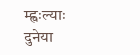म्ह्वःल्याः दुनेया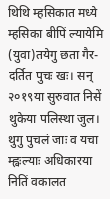थिथि म्हसिकात मध्ये म्हसिका बीपिं ल्यायेमि (युवा)तयेगु छता गैर-दर्तित पुचः खः। सन् २०१९या सुरुवात निसें थुकेया पलिस्था जुल। थुगु पुचलं जाः व यचा म्ह्वःल्याः अधिकारया नितिं वकालत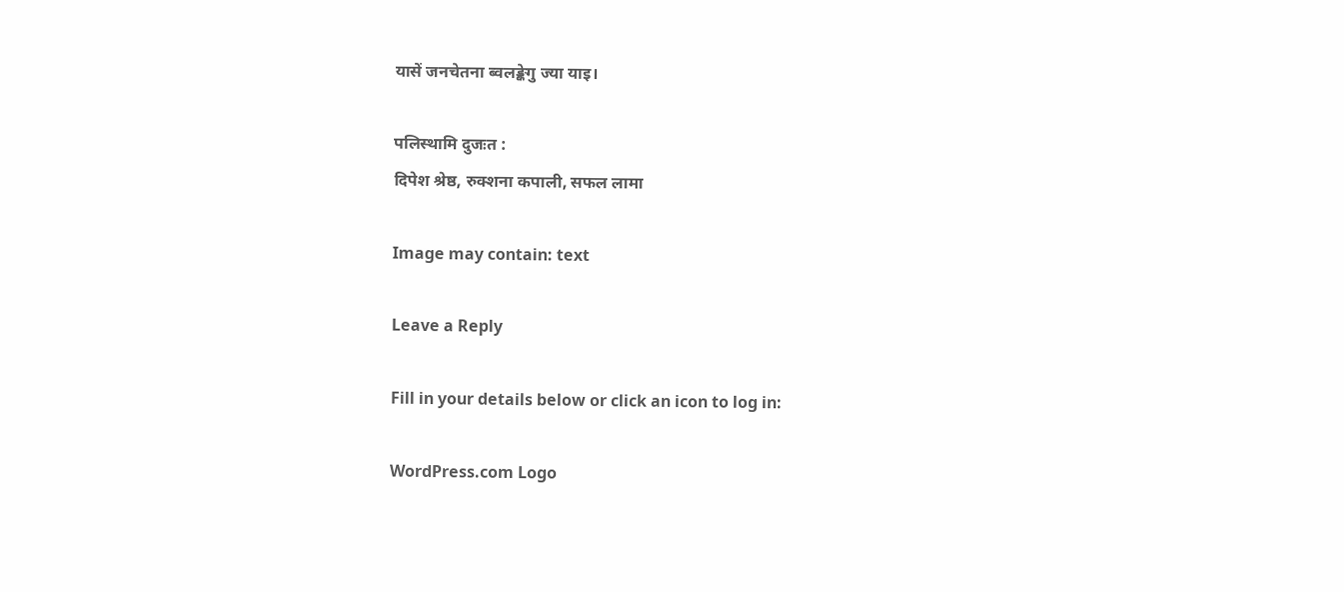यासें जनचेतना ब्वलङ्केगु ज्या याइ।

पलिस्थामि दुजःत :
दिपेश श्रेष्ठ, रुक्शना कपाली, सफल लामा

Image may contain: text

Leave a Reply

Fill in your details below or click an icon to log in:

WordPress.com Logo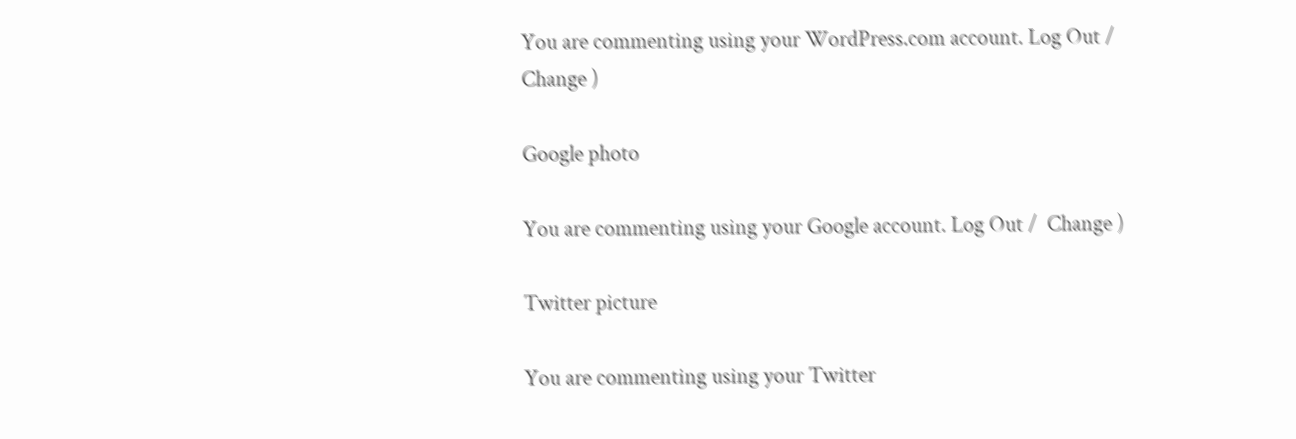You are commenting using your WordPress.com account. Log Out /  Change )

Google photo

You are commenting using your Google account. Log Out /  Change )

Twitter picture

You are commenting using your Twitter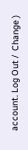account. Log Out /  Change )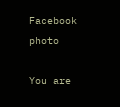Facebook photo

You are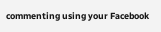commenting using your Facebook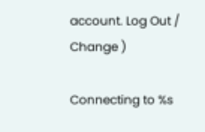account. Log Out /  Change )

Connecting to %s